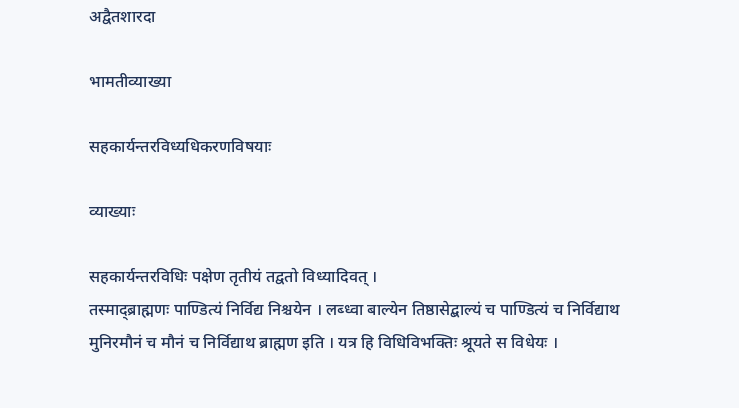अद्वैतशारदा

भामतीव्याख्या

सहकार्यन्तरविध्यधिकरणविषयाः

व्याख्याः

सहकार्यन्तरविधिः पक्षेण तृतीयं तद्वतो विध्यादिवत् ।
तस्माद्ब्राह्मणः पाण्डित्यं निर्विद्य निश्चयेन । लब्ध्वा बाल्येन तिष्ठासेद्बाल्यं च पाण्डित्यं च निर्विद्याथ मुनिरमौनं च मौनं च निर्विद्याथ ब्राह्मण इति । यत्र हि विधिविभक्तिः श्रूयते स विधेयः ।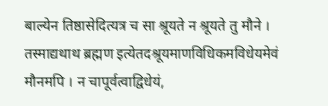बाल्येन तिष्ठासेदित्यत्र च सा श्रूयते न श्रूयते तु मौने । तस्माद्यथाथ ब्रह्मण इत्येतदश्रूयमाणविधिकमविधेयमेवं मौनमपि । न चापूर्वत्वाद्विधेयं,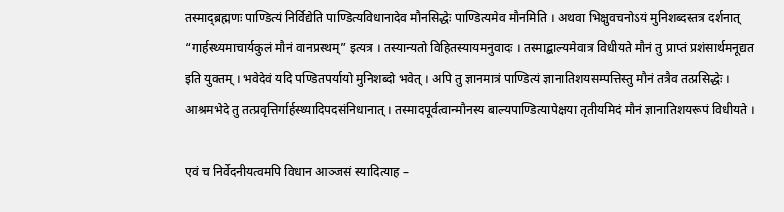तस्माद्ब्रह्मणः पाण्डित्यं निर्विद्येति पाण्डित्यविधानादेव मौनसिद्धेः पाण्डित्यमेव मौनमिति । अथवा भिक्षुवचनोऽयं मुनिशब्दस्तत्र दर्शनात् “गार्हस्थ्यमाचार्यकुलं मौनं वानप्रस्थम्” इत्यत्र । तस्यान्यतो विहितस्यायमनुवादः । तस्माद्बाल्यमेवात्र विधीयते मौनं तु प्राप्तं प्रशंसार्थमनूद्यत इति युक्तम् । भवेदेवं यदि पण्डितपर्यायो मुनिशब्दो भवेत् । अपि तु ज्ञानमात्रं पाण्डित्यं ज्ञानातिशयसम्पत्तिस्तु मौनं तत्रैव तत्प्रसिद्धेः । आश्रमभेदे तु तत्प्रवृत्तिर्गार्हस्थ्यादिपदसंनिधानात् । तस्मादपूर्वत्वान्मौनस्य बाल्यपाण्डित्यापेक्षया तृतीयमिदं मौनं ज्ञानातिशयरूपं विधीयते ।

एवं च निर्वेदनीयत्वमपि विधान आञ्जसं स्यादित्याह –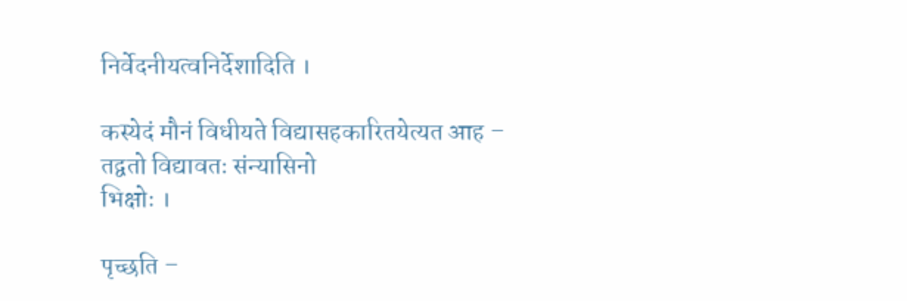निर्वेदनीयत्वनिर्देशादिति ।

कस्येदं मौनं विधीयते विद्यासहकारितयेत्यत आह –
तद्वतो विद्यावतः संन्यासिनो
भिक्षोः ।

पृच्छति –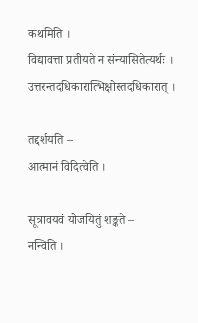कथमिति ।
विद्यावत्ता प्रतीयते न संन्यासितेत्यर्थः । उत्तरन्तदधिकारात्भिक्षोस्तदधिकारात् ।

तद्दर्शयति –
आत्मानं विदित्वेति ।

सूत्रावयवं योजयितुं शङ्कते –
नन्विति ।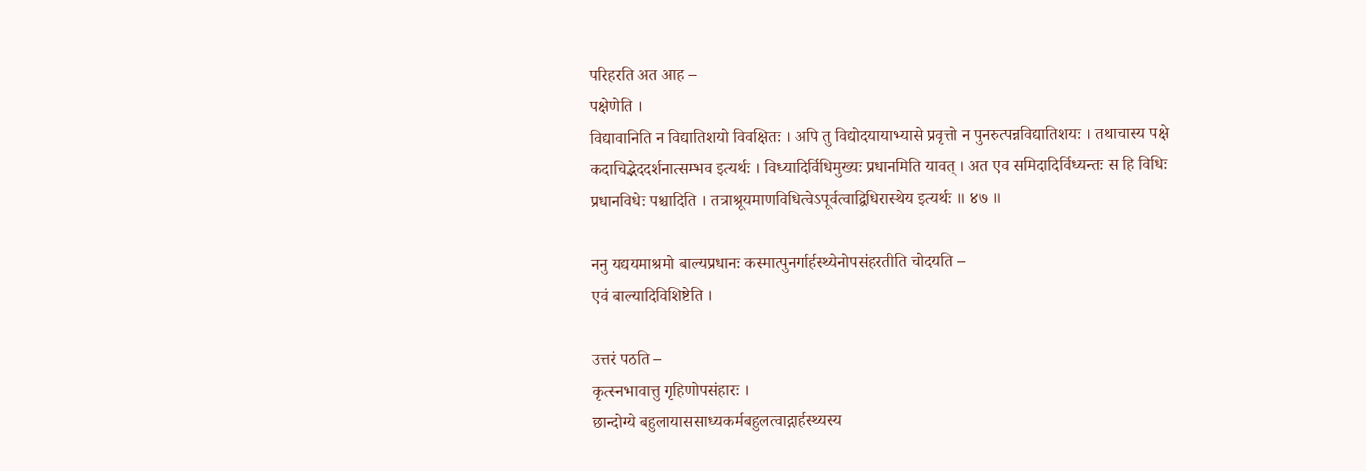परिहरति अत आह –
पक्षेणेति ।
विद्यावानिति न विद्यातिशयो विवक्षितः । अपि तु विद्योदयायाभ्यासे प्रवृत्तो न पुनरुत्पन्नविद्यातिशयः । तथाचास्य पक्षे कदाचिद्भेददर्शनात्सम्भव इत्यर्थः । विध्यादिर्विधिमुख्यः प्रधानमिति यावत् । अत एव समिदादिर्विध्यन्तः स हि विधिः प्रधानविधेः पश्चादिति । तत्राश्रूयमाणविधित्वेऽपूर्वत्वाद्विधिरास्थेय इत्यर्थः ॥ ४७ ॥

ननु यद्ययमाश्रमो बाल्यप्रधानः कस्मात्पुनर्गार्हस्थ्येनोपसंहरतीति चोदयति –
एवं बाल्यादिविशिष्टेति ।

उत्तरं पठति –
कृत्स्नभावात्तु गृहिणोपसंहारः ।
छान्दोग्ये बहुलायाससाध्यकर्मबहुलत्वाद्गार्हस्थ्यस्य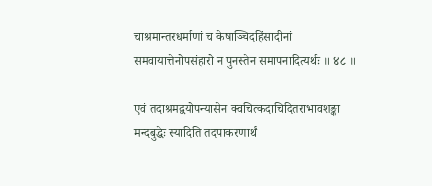चाश्रमान्तरधर्माणां च केषाञ्चिदहिंसादीनां समवायात्तेनोपसंहारो न पुनस्तेन समापनादित्यर्थः ॥ ४८ ॥

एवं तदाश्रमद्वयोपन्यासेन क्वचित्कदाचिदितराभावशङ्का मन्दबुद्धेः स्यादिति तदपाकरणार्थं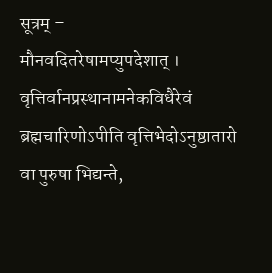सूत्रम् –
मौनवदितरेषामप्युपदेशात् ।
वृत्तिर्वानप्रस्थानामनेकविधैरेवं ब्रह्मचारिणोऽपीति वृत्तिभेदोऽनुष्ठातारो वा पुरुषा भिद्यन्ते,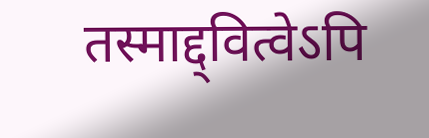तस्माद्द्वित्वेऽपि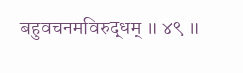बहुवचनमविरुद्धम् ॥ ४९ ॥